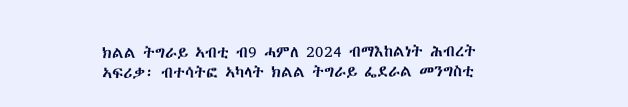ክልል ትግራይ ኣብቲ ብ9 ሓምለ 2024 ብማእከልነት ሕብረት ኣፍሪቃ፡ ብተሳትፎ ኣካላት ክልል ትግራይ ፌደራል መንግስቲ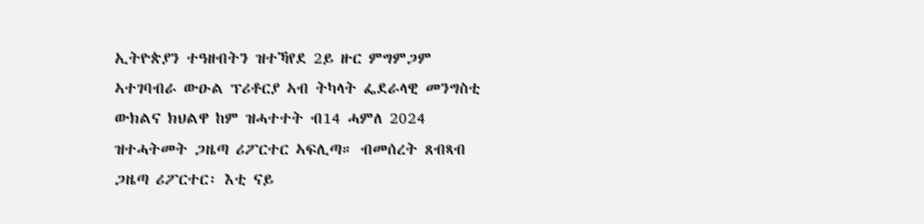ኢትዮጵያን ተዓዘብትን ዝተኻየደ 2ይ ዙር ምግምጋም ኣተገባብራ ውዑል ፕሪቶርያ ኣብ ትካላት ፌደራላዊ መንግስቲ ውክልና ክህልዋ ከም ዝሓተተት ብ14 ሓምለ 2024 ዝተሓትመት ጋዜጣ ሪፖርተር ኣፍሊጣ። ብመሰረት ጸብጻብ ጋዜጣ ሪፖርተር፡ እቲ ናይ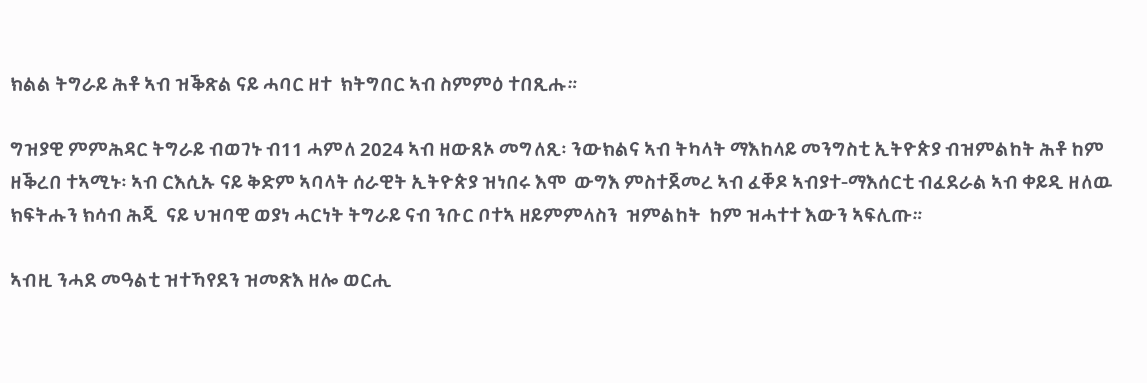ክልል ትግራይ ሕቶ ኣብ ዝቕጽል ናይ ሓባር ዘተ  ክትግበር ኣብ ስምምዕ ተበጺሑ።

ግዝያዊ ምምሕዳር ትግራይ ብወገኑ ብ11 ሓምለ 2024 ኣብ ዘውጸኦ መግለጺ፡ ንውክልና ኣብ ትካላት ማእከላይ መንግስቲ ኢትዮጵያ ብዝምልከት ሕቶ ከም ዘቕረበ ተኣሚኑ፡ ኣብ ርእሲኡ ናይ ቅድም ኣባላት ሰራዊት ኢትዮጵያ ዝነበሩ እሞ  ውግእ ምስተጀመረ ኣብ ፈቐዶ ኣብያተ-ማእሰርቲ ብፈደራል ኣብ ቀይዲ ዘለዉ ክፍትሑን ክሳብ ሕጂ  ናይ ህዝባዊ ወያነ ሓርነት ትግራይ ናብ ንቡር ቦተኣ ዘይምምላስን  ዝምልከት  ከም ዝሓተተ እውን ኣፍሊጡ።

ኣብዚ ንሓደ መዓልቲ ዝተኻየደን ዝመጽእ ዘሎ ወርሒ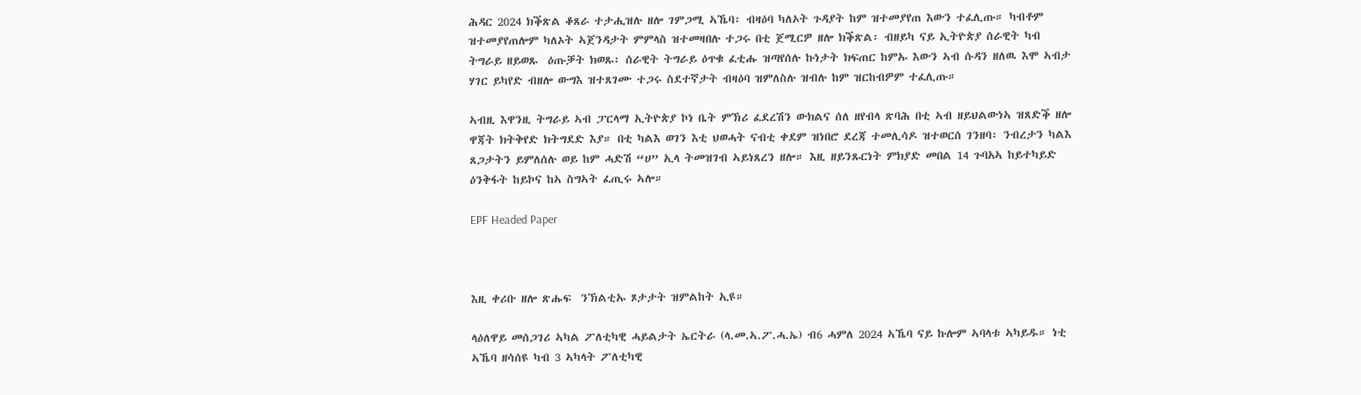ሕዳር 2024 ክቕጽል ቆጸራ ተታሒዝሉ ዘሎ ገምጋሚ ኣኼባ፡ ብዛዕባ ካለኦት ጉዳያት ከም ዝተመያየጠ እውን ተፈሊጡ። ካብቶም ዝተመያየጠሎም ካለኦት ኣጀንዳታት ምምላስ ዝተመዛበሉ ተጋሩ በቲ ጀሚርዎ ዘሎ ክቕጽል፡ ብዘይካ ናይ ኢትዮጵያ ሰራዊት ካብ ትግራይ ዘይወጹ  ዕጡቓት ክወጹ፡ ሰራዊት ትግራይ ዕጥቁ ፈቲሑ ዝጣየሰሉ ኩነታት ክፍጠር ከምኡ እውን ኣብ ሱዳን ዘለዉ እሞ ኣብታ ሃገር ይካየድ ብዘሎ ውግእ ዝተጸገሙ ተጋሩ ስደተኛታት ብዛዕባ ዝምለስሉ ዝብሉ ከም ዝርከብዎም ተፈሊጡ።

ኣብዚ እዋንዚ ትግራይ ኣብ ፓርላማ ኢትዮጵያ ኮነ ቤት ምኽሪ ፈደረሽን ውክልና ሰለ ዘየብላ ጽባሕ በቲ ኣብ ዘይህልውነኣ ዝጸድቕ ዘሎ ዋጃት ክትቅየድ ክትግደድ እያ። በቲ ካልእ ወገን እቲ ህወሓት ናብቲ ቀደም ዝነበሮ ደረጃ ተመሊሳዶ ዝተወርሰ ገንዘባ፡ ንብረታን ካልእ ጸጋታትን ይምለሰሉ ወይ ከም ሓድሽ “ሀ” ኢላ ትመዝገብ ኣይነጸረን ዘሎ። እዚ ዘይንጹርነት ምክያድ መበል 14 ጉባአኣ ከይተካይድ ዕንቅፋት ከይኮና ከኣ ስግኣት ፈጢሩ ኣሎ።

EPF Headed Paper



እዚ ቀሪቡ ዘሎ ጽሑፍ  ንኽልቲኡ ጾታታት ዝምልከት ኢዩ።

ላዕለዋይ መሰጋገሪ ኣካል ፖለቲካዊ ሓይልታት ኤርትራ (ላ.መ.ኣ.ፖ.ሓ.ኤ) ብ6 ሓምለ 2024 ኣኼባ ናይ ኩሎም ኣባላቱ ኣካይዱ። ነቲ ኣኼባ ዘሳሰዩ ካብ 3 ኣካላት ፖለቲካዊ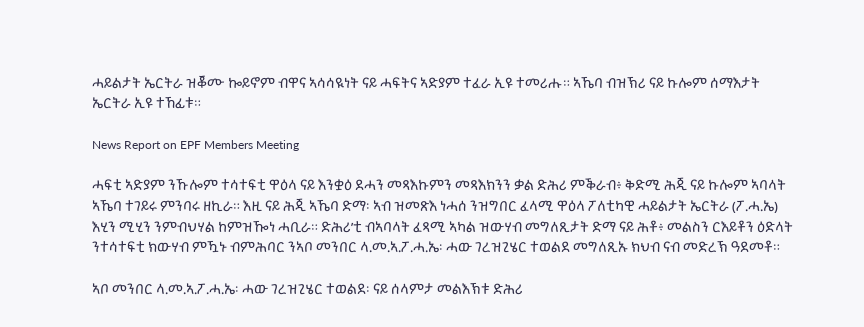ሓይልታት ኤርትራ ዝቖሙ ኰይኖም ብዋና ኣሳሳዪነት ናይ ሓፍትና ኣድያም ተፈራ ኢዩ ተመሪሑ። ኣኼባ ብዝኽሪ ናይ ኩሎም ሰማእታት ኤርትራ ኢዩ ተኸፊቱ።

News Report on EPF Members Meeting

ሓፍቲ ኣድያም ንኹሎም ተሳተፍቲ ዋዕላ ናይ እንቋዕ ደሓን መጻእኩምን መጻእክንን ቃል ድሕሪ ምቕራብ፥ ቅድሚ ሕጂ ናይ ኩሎም ኣባላት ኣኼባ ተገይሩ ምንባሩ ዘኪራ። እዚ ናይ ሕጂ ኣኼባ ድማ፡ ኣብ ዝመጽእ ነሓሰ ንዝግበር ፈላሚ ዋዕላ ፖለቲካዊ ሓይልታት ኤርትራ (ፖ.ሓ.ኤ) እሂን ሚሂን ንምብህሃል ከምዝዀነ ሓቢራ። ድሕሪ’ቲ ብኣባላት ፈጻሚ ኣካል ዝውሃብ መግለጺታት ድማ ናይ ሕቶ፥ መልስን ርእይቶን ዕድላት ንተሳተፍቲ ክውሃብ ምዃኑ ብምሕባር ንኣቦ መንበር ላ.መ.ኣ.ፖ.ሓ.ኤ፡ ሓው ገረዝጊሄር ተወልደ መግለጺኡ ክህብ ናብ መድረኽ ዓደመቶ።

ኣቦ መንበር ላ.መ.ኣ.ፖ.ሓ.ኤ፡ ሓው ገረዝጊሄር ተወልደ፡ ናይ ሰላምታ መልእኽቱ ድሕሪ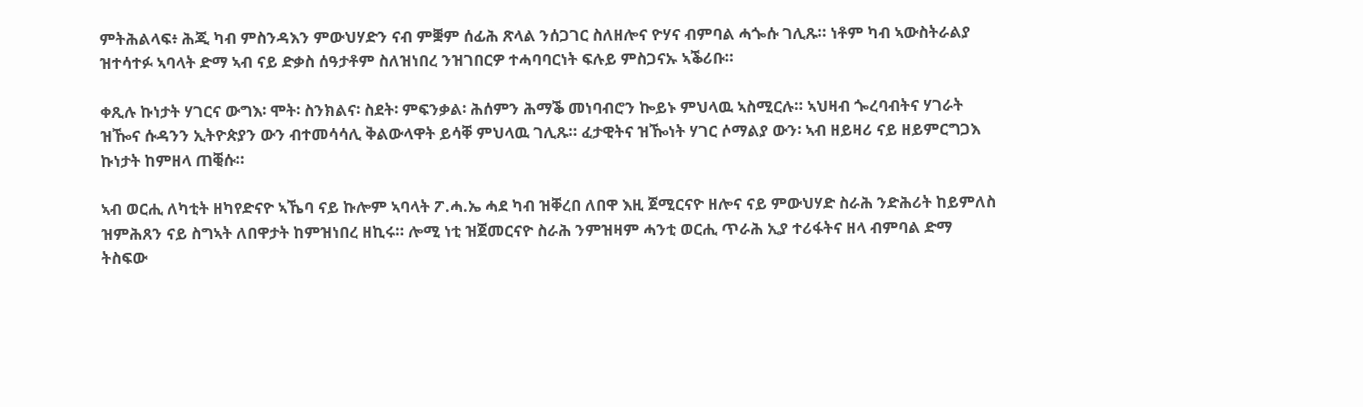ምትሕልላፍ፥ ሕጂ ካብ ምስንዳእን ምውህሃድን ናብ ምቛም ሰፊሕ ጽላል ንሰጋገር ስለዘሎና ዮሃና ብምባል ሓጐሱ ገሊጹ። ነቶም ካብ ኣውስትራልያ ዝተሳተፉ ኣባላት ድማ ኣብ ናይ ድቃስ ሰዓታቶም ስለዝነበረ ንዝገበርዎ ተሓባባርነት ፍሉይ ምስጋናኡ ኣቕሪቡ።

ቀጺሉ ኩነታት ሃገርና ውግእ፡ ሞት፡ ስንክልና፡ ስደት፡ ምፍንቃል፡ ሕሰምን ሕማቕ መነባብሮን ኰይኑ ምህላዉ ኣስሚርሉ። ኣህዛብ ጐረባብትና ሃገራት ዝዀና ሱዳንን ኢትዮጵያን ውን ብተመሳሳሊ ቅልውላዋት ይሳቐ ምህላዉ ገሊጹ። ፈታዊትና ዝዀነት ሃገር ሶማልያ ውን፡ ኣብ ዘይዛሪ ናይ ዘይምርግጋእ ኩነታት ከምዘላ ጠቒሱ።

ኣብ ወርሒ ለካቲት ዘካየድናዮ ኣኼባ ናይ ኩሎም ኣባላት ፖ.ሓ.ኤ ሓደ ካብ ዝቐረበ ለበዋ እዚ ጀሚርናዮ ዘሎና ናይ ምውህሃድ ስራሕ ንድሕሪት ከይምለስ ዝምሕጸን ናይ ስግኣት ለበዋታት ከምዝነበረ ዘኪሩ። ሎሚ ነቲ ዝጀመርናዮ ስራሕ ንምዝዛም ሓንቲ ወርሒ ጥራሕ ኢያ ተሪፋትና ዘላ ብምባል ድማ ትስፍው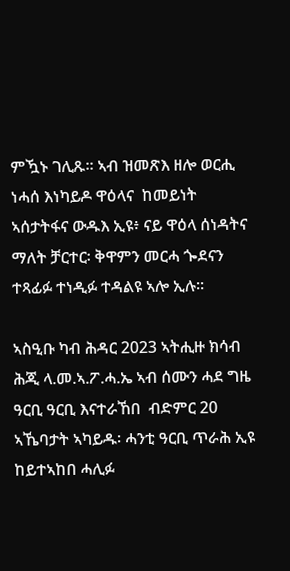ምዃኑ ገሊጹ። ኣብ ዝመጽእ ዘሎ ወርሒ ነሓሰ እነካይዶ ዋዕላና  ከመይነት ኣሰታትፋና ውዱእ ኢዩ፥ ናይ ዋዕላ ሰነዳትና ማለት ቻርተር፡ ቅዋምን መርሓ ጐደናን ተጻፊፉ ተነዲፉ ተዳልዩ ኣሎ ኢሉ።

ኣስዒቡ ካብ ሕዳር 2023 ኣትሒዙ ክሳብ ሕጂ ላ.መ.ኣ.ፖ.ሓ.ኤ ኣብ ሰሙን ሓደ ግዜ ዓርቢ ዓርቢ እናተራኸበ  ብድምር 20 ኣኼባታት ኣካይዱ፡ ሓንቲ ዓርቢ ጥራሕ ኢዩ ከይተኣከበ ሓሊፉ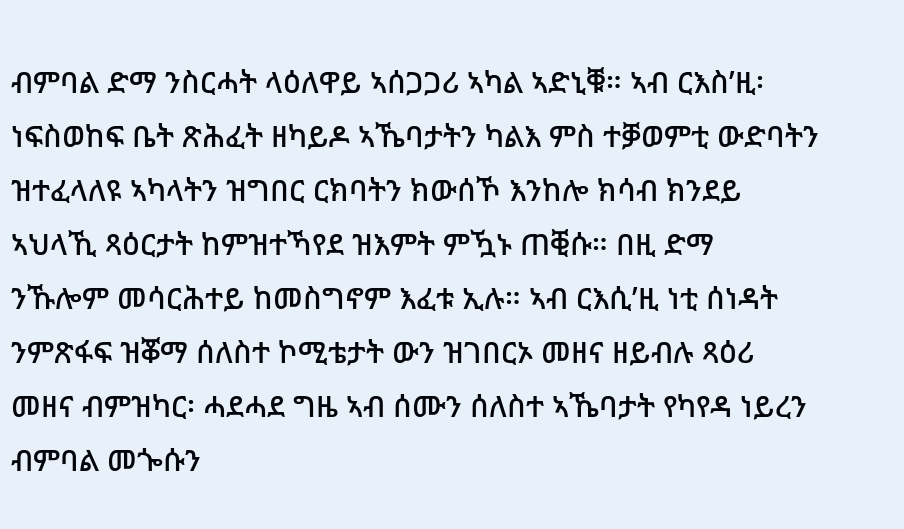ብምባል ድማ ንስርሓት ላዕለዋይ ኣሰጋጋሪ ኣካል ኣድኒቑ። ኣብ ርእስ’ዚ፡ ነፍስወከፍ ቤት ጽሕፈት ዘካይዶ ኣኼባታትን ካልእ ምስ ተቓወምቲ ውድባትን ዝተፈላለዩ ኣካላትን ዝግበር ርክባትን ክውሰኾ እንከሎ ክሳብ ክንደይ ኣህላኺ ጻዕርታት ከምዝተኻየደ ዝእምት ምዃኑ ጠቒሱ። በዚ ድማ ንኹሎም መሳርሕተይ ከመስግኖም እፈቱ ኢሉ። ኣብ ርእሲ’ዚ ነቲ ሰነዳት ንምጽፋፍ ዝቖማ ሰለስተ ኮሚቴታት ውን ዝገበርኦ መዘና ዘይብሉ ጻዕሪ መዘና ብምዝካር፡ ሓደሓደ ግዜ ኣብ ሰሙን ሰለስተ ኣኼባታት የካየዳ ነይረን ብምባል መጐሱን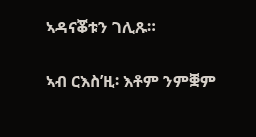ኣዳናቖቱን ገሊጹ።

ኣብ ርእስ’ዚ፡ እቶም ንምቛም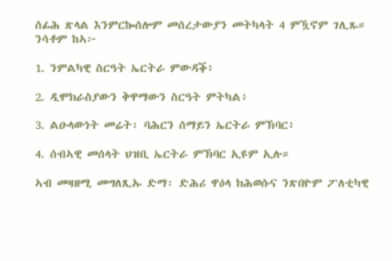ሰፊሕ ጽላል እንምርኰሰሎም መሰረታውያን መትካላት 4 ምዃኖም ገሊጹ። ንሳቶም ከኣ፦

1. ንምልካዊ ስርዓት ኤርትራ ምውዳቕ፥

2. ዲሞክራስያውን ቅዋማውን ስርዓት ምትካል፥

3. ልዑላውነት መሬት፡ ባሕርን ሰማይን ኤርትራ ምኽባር፥

4. ሰብኣዊ መሰላት ህዝቢ ኤርትራ ምኽባር ኢዩም ኢሉ።

ኣብ መዛዘሚ መግለጺኡ ድማ፡ ድሕሪ ዋዕላ ክሕወሱና ንጽበዮም ፖለቲካዊ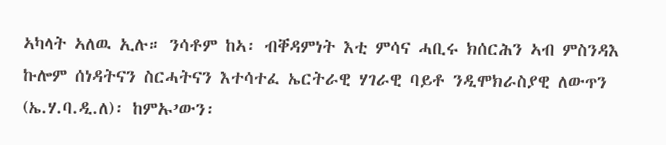ኣካላት ኣለዉ ኢሉ። ንሳቶም ከኣ፡ ብቐዳምነት እቲ ምሳና ሓቢሩ ክሰርሕን ኣብ ምስንዳእ ኩሎም ሰነዳትናን ስርሓትናን እተሳተፈ ኤርትራዊ ሃገራዊ ባይቶ ንዲሞክራስያዊ ለውጥን (ኤ.ሃ.ባ.ዲ.ለ)፡ ከምኡ’ውን፡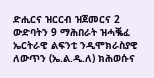ድሒርና ዝርርብ ዝጀመርና 2 ውድባትን 9 ማሕበራት ዝሓቘፈ  ኤርትራዊ ልፍንቲ ንዲሞክራስያዊ ለውጥን (ኤ.ል.ዲ.ለ) ክሕወሱና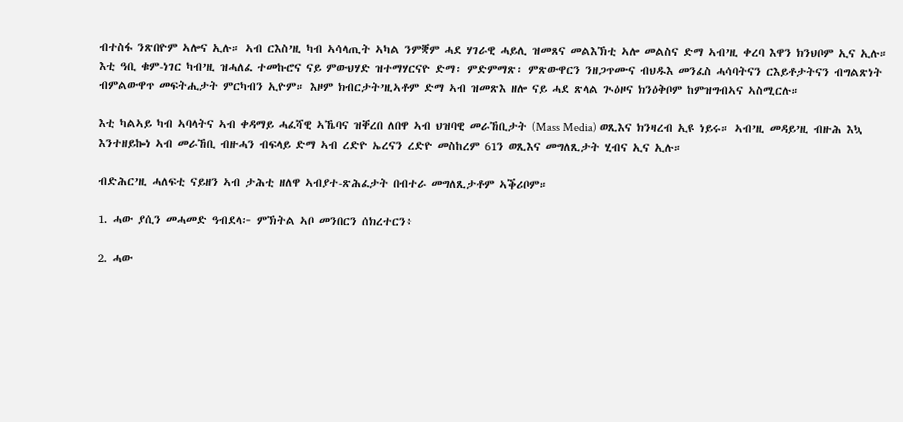ብተስፋ ንጽበዮም ኣሎና ኢሉ። ኣብ ርእስ’ዚ ካብ ኣሳላጢት ኣካል ንምቛም ሓደ ሃገራዊ ሓይሊ ዝመጸና መልእኽቲ ኣሎ መልስና ድማ ኣብ’ዚ ቀረባ እዋን ክንህቦም ኢና ኢሉ። እቲ ዓቢ ቁም-ነገር ካብ’ዚ ዝሓለፈ ተመኩሮና ናይ ምውህሃድ ዝተማሃርናዮ ድማ፡ ምድምማጽ፡ ምጽውዋርን ንዘጋጥሙና ብህዱእ መንፈስ ሓሳባትናን ርእይቶታትናን ብግልጽነት ብምልውዋጥ መፍትሒታት ምርካብን ኢዮም። እዞም ክብርታት’ዚኣቶም ድማ ኣብ ዝመጽእ ዘሎ ናይ ሓደ ጽላል ጒዕዞና ክንዕቅቦም ከምዝግብኣና ኣስሚርሉ።

እቲ ካልኣይ ካብ ኣባላትና ኣብ ቀዳማይ ሓፈሻዊ ኣኼባና ዝቐረበ ለበዋ ኣብ ህዝባዊ መራኸቢታት (Mass Media) ወጺእና ክንዛረብ ኢዩ ነይሩ። ኣብ’ዚ መዳይ’ዚ ብዙሕ እኳ እንተዘይኰነ ኣብ መራኸቢ ብዙሓን ብፍላይ ድማ ኣብ ረድዮ ኤረናን ረድዮ መስከረም 61ን ወጺእና መግለጺታት ሂብና ኢና ኢሉ።

ብድሕር’ዚ ሓለፍቲ ናይዘን ኣብ ታሕቲ ዘለዋ ኣብያተ-ጽሕፈታት በብተራ መግለጺታቶም ኣቕሪቦም።

1. ሓው ያሲን መሓመድ ዓብደላ፦ ምኽትል ኣቦ መንበርን ሰክረተርን፥

2. ሓው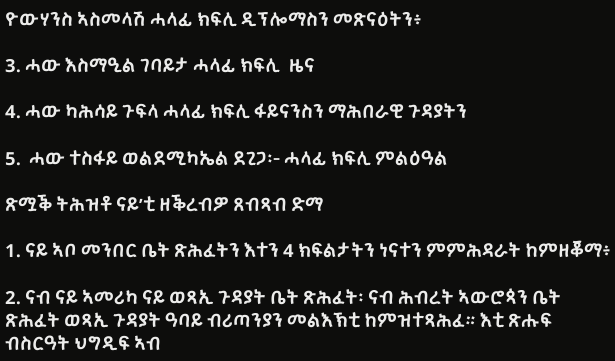ዮውሃንስ ኣስመላሽ ሓላፊ ክፍሊ ዲፕሎማስን መጽናዕትን፥

3. ሓው እስማዒል ገባይታ ሓላፊ ክፍሊ  ዜና

4. ሓው ካሕሳይ ጉፍላ ሓላፊ ክፍሊ ፋይናንስን ማሕበራዊ ጉዳያትን

5.  ሓው ተስፋይ ወልደሚካኤል ደጊጋ፡- ሓላፊ ክፍሊ ምልዕዓል

ጽሟቕ ትሕዝቶ ናይ’ቲ ዘቕረብዎ ጸብጻብ ድማ

1. ናይ ኣቦ መንበር ቤት ጽሕፈትን እተን 4 ክፍልታትን ነናተን ምምሕዳራት ከምዘቖማ፥

2. ናብ ናይ ኣመሪካ ናይ ወጻኢ ጉዳያት ቤት ጽሕፈት፡ ናብ ሕብረት ኣውሮጳን ቤት ጽሕፈት ወጻኢ ጉዳያት ዓባይ ብሪጣንያን መልእኽቲ ከምዝተጻሕፈ። እቲ ጽሑፍ ብስርዓት ህግዲፍ ኣብ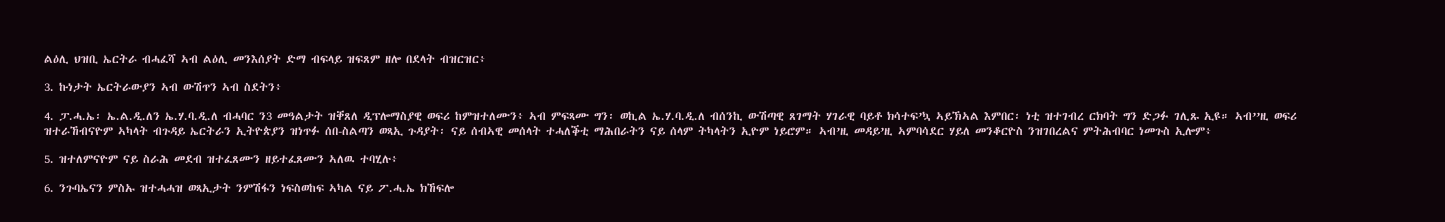ልዕሊ ህዝቢ ኤርትራ ብሓፈሻ ኣብ ልዕሊ መንእሰያት ድማ ብፍላይ ዝፍጸም ዘሎ በደላት ብዝርዝር፥

3. ኩነታት ኤርትራውያን ኣብ ውሽጥን ኣብ ስደትን፥

4. ፓ.ሓ.ኤ፡ ኤ.ል.ዲ.ለን ኤ.ሃ.ባ.ዲ.ለ ብሓባር ን3 መዓልታት ዝቐጸለ ዲፕሎማስያዊ ወፍሪ ከምዝተለሙን፥ ኣብ ምፍጻሙ ግን፡ ወኪል ኤ.ሃ.ባ.ዲ.ለ ብሰንኪ ውሽጣዊ ጸገማት ሃገራዊ ባይቶ ክሳተፍ’ኳ ኣይኽኣል እምበር፡ ነቲ ዝተገብረ ርክባት ግን ድጋፉ ገሊጹ ኢዩ። ኣብ’’ዚ ወፍሪ ዝተራኸብናዮም ኣካላት ብጉዳይ ኤርትራን ኢትዮጵያን ዝነጥፉ ሰበ-ስልጣን ወጻኢ ጉዳያት፡ ናይ ሰብኣዊ መሰላት ተሓለቕቲ ማሕበራትን ናይ ሰላም ትካላትን ኢዮም ነይሮም። ኣብ’ዚ መዳይ’ዚ ኣምባሳደር ሃይለ መንቆርዮስ ንዝገበረልና ምትሕብባር ነመጉስ ኢሎም፥

5. ዝተለምናዮም ናይ ስራሕ መደብ ዝተፈጸሙን ዘይተፈጸሙን ኣለዉ ተባሂሉ፥

6. ንጉባኤናን ምስኡ ዝተሓሓዝ ወጻኢታት ንምሽፋን ነፍስወከፍ ኣካል ናይ ፖ.ሓ.ኤ ክኸፍሎ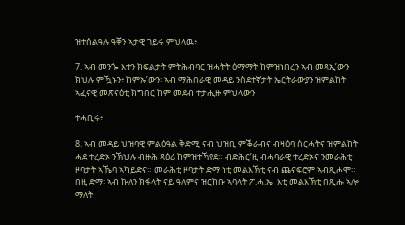ዝተሰልዓሉ ዓቐን ኣታዊ ገይሩ ምህላዉ፥

7. ኣብ መንጐ እተን ክፍልታት ምትሕብባር ዝሓትት ዕማማት ከምዝነበረን ኣብ መጻኢ’ውን ክህሉ ምዃኑን፥ ከምኡ’ውን፡ ኣብ ማሕበራዊ መዳይ ንስደተኛታት ኤርትራውያን ዝምልከት ኣፈናዊ መጽናዕቲ ክግበር ከም መደብ ተታሒዙ ምህላውን

ተሓቢሩ፥

8. ኣብ መዳይ ህዝባዊ ምልዕዓል ቅድሚ ናብ ህዝቢ ምቕራብና ብዛዕባ ስርሓትና ዝምልከት ሓደ ተረድኦ ንኽህሉ ብዙሕ ጻዕሪ ከምዝተኻየደ። ብድሕር’ዚ ብሓባራዊ ተረድኦና ንመራሕቲ ዞባታት ኣኼባ ኣካይድና። መራሕቲ ዞባታት ድማ ነቲ መልእኽቲ ናብ ጨናፍሮም ኣብጺሖሞ። በዚ ድማ፡ ኣብ ኩለን ክፋላት ናይ ዓለምና ዝርከቡ ኣባላት ፖ.ሓ.ኤ  እቲ መልእኽቲ በጺሑ ኣሎ ማለት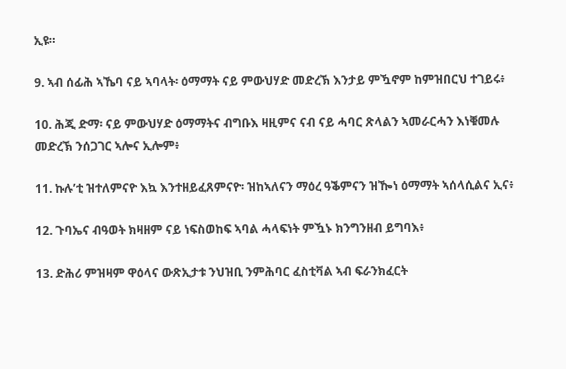ኢዩ።

9. ኣብ ሰፊሕ ኣኼባ ናይ ኣባላት፡ ዕማማት ናይ ምውህሃድ መድረኽ እንታይ ምዃኖም ከምዝበርህ ተገይሩ፥

10. ሕጂ ድማ፡ ናይ ምውህሃድ ዕማማትና ብግቡእ ዛዚምና ናብ ናይ ሓባር ጽላልን ኣመራርሓን እነቑመሉ መድረኽ ንሰጋገር ኣሎና ኢሎም፥

11. ኩሉ’ቲ ዝተለምናዮ እኳ እንተዘይፈጸምናዮ፡ ዝከኣለናን ማዕረ ዓቕምናን ዝዀነ ዕማማት ኣሰላሲልና ኢና፥

12. ጉባኤና ብዓወት ክዛዘም ናይ ነፍስወከፍ ኣባል ሓላፍነት ምዃኑ ክንግንዘብ ይግባእ፥

13. ድሕሪ ምዝዛም ዋዕላና ውጽኢታቱ ንህዝቢ ንምሕባር ፈስቲቫል ኣብ ፍራንክፈርት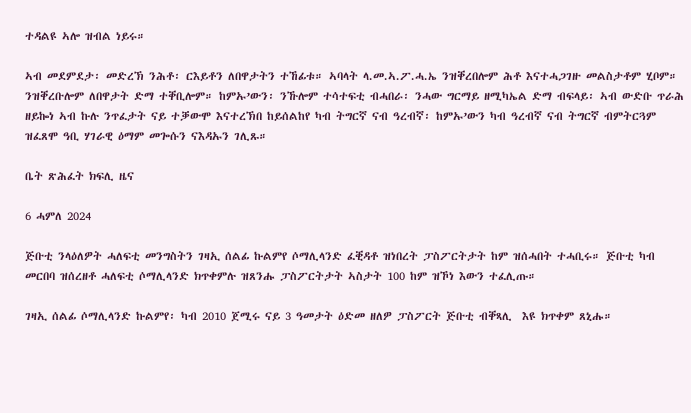ተዳልዩ ኣሎ ዝብል ነይሩ።

ኣብ መደምደታ፡ መድረኽ ንሕቶ፡ ርእይቶን ለበዋታትን ተኸፊቱ። ኣባላት ላ.መ.ኣ.ፖ.ሓ.ኤ ንዝቐረበሎም ሕቶ እናተሓጋገዙ መልስታቶም ሂቦም። ንዝቐረቡሎም ለበዋታት ድማ ተቐቢሎም። ከምኡ’ውን፡ ንኹሎም ተሳተፍቲ ብሓበራ፡ ንሓው ግርማይ ዘሚካኤል ድማ ብፍላይ፡ ኣብ ውድቡ ጥራሕ ዘይኰነ ኣብ ኩሉ ንጥፈታት ናይ ተቓውሞ እናተረኽበ ከይሰልከየ ካብ ትግርኛ ናብ ዓረብኛ፡ ከምኡ’ውን ካብ ዓረብኛ ናብ ትግርኛ ብምትርጓም ዝፈጸሞ ዓቢ ሃገራዊ ዕማም መጐሱን ናእዳኡን ገሊጹ።

ቤት ጽሕፈት ክፍሊ ዜና

6 ሓምለ 2024

ጅቡቲ ንላዕለዎት ሓለፍቲ መንግስትን ገዛኢ ሰልፊ ኩልምየ ሶማሊላንድ ፈቒዳቶ ዝነበረት ፓስፖርትታት ከም ዝሰሓበት ተሓቢሩ። ጅቡቲ ካብ መርበባ ዝሰረዘቶ ሓለፍቲ ሶማሊላንድ ክጥቀምሉ ዝጸንሑ ፓስፖርትታት ኣስታት 100 ከም ዝኾነ እውን ተፈሊጡ።

ገዛኢ ሰልፊ ሶማሊላንድ ኩልምየ፡ ካብ 2010 ጀሚሩ ናይ 3 ዓመታት ዕድመ ዘለዎ ፓስፖርት ጅቡቲ ብቐጻሊ  እዩ ክጥቀም ጸኒሑ።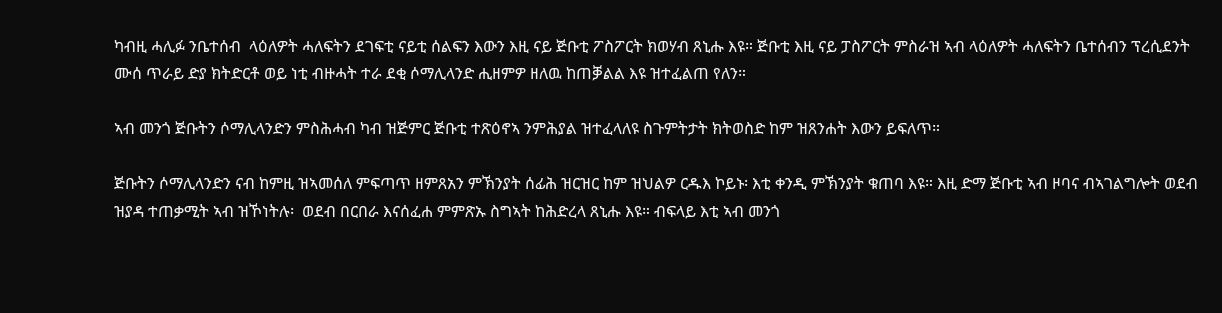ካብዚ ሓሊፉ ንቤተሰብ  ላዕለዎት ሓለፍትን ደገፍቲ ናይቲ ሰልፍን እውን እዚ ናይ ጅቡቲ ፖስፖርት ክወሃብ ጸኒሑ እዩ። ጅቡቲ እዚ ናይ ፓስፖርት ምስራዝ ኣብ ላዕለዎት ሓለፍትን ቤተሰብን ፕረሲደንት ሙሰ ጥራይ ድያ ክትድርቶ ወይ ነቲ ብዙሓት ተራ ደቂ ሶማሊላንድ ሒዘምዎ ዘለዉ ከጠቓልል እዩ ዝተፈልጠ የለን።

ኣብ መንጎ ጅቡትን ሶማሊላንድን ምስሕሓብ ካብ ዝጅምር ጅቡቲ ተጽዕኖኣ ንምሕያል ዝተፈላለዩ ስጉምትታት ክትወስድ ከም ዝጸንሐት እውን ይፍለጥ።

ጅቡትን ሶማሊላንድን ናብ ከምዚ ዝኣመሰለ ምፍጣጥ ዘምጸአን ምኽንያት ሰፊሕ ዝርዝር ከም ዝህልዎ ርዱእ ኮይኑ፡ እቲ ቀንዲ ምኽንያት ቁጠባ እዩ። እዚ ድማ ጅቡቲ ኣብ ዞባና ብኣገልግሎት ወደብ  ዝያዳ ተጠቃሚት ኣብ ዝኾነትሉ፡  ወደብ በርበራ እናሰፈሐ ምምጽኡ ስግኣት ከሕድረላ ጸኒሑ እዩ። ብፍላይ እቲ ኣብ መንጎ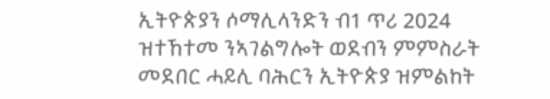ኢትዮጵያን ሶማሊላንድን ብ1 ጥሪ 2024 ዝተኸተመ ንኣገልግሎት ወደብን ምምስራት መደበር ሓይሊ ባሕርን ኢትዮጵያ ዝምልከት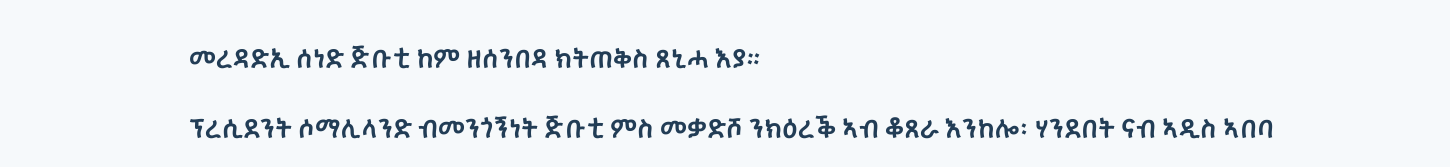መረዳድኢ ሰነድ ጅቡቲ ከም ዘሰንበዳ ክትጠቅስ ጸኒሓ እያ።

ፕረሲደንት ሶማሊላንድ ብመንጎኝነት ጅቡቲ ምስ መቃድሾ ንክዕረቕ ኣብ ቆጸራ እንከሎ፡ ሃንደበት ናብ ኣዲስ ኣበባ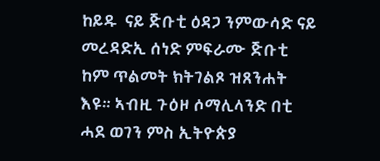ከይዱ  ናይ ጅቡቲ ዕዳጋ ንምውሳድ ናይ መረዳድኢ ሰነድ ምፍራሙ ጅቡቲ ከም ጥልመት ክትገልጾ ዝጸንሐት እዩ። ኣብዚ ጉዕዞ ሶማሊላንድ በቲ ሓደ ወገን ምስ ኢትዮጵያ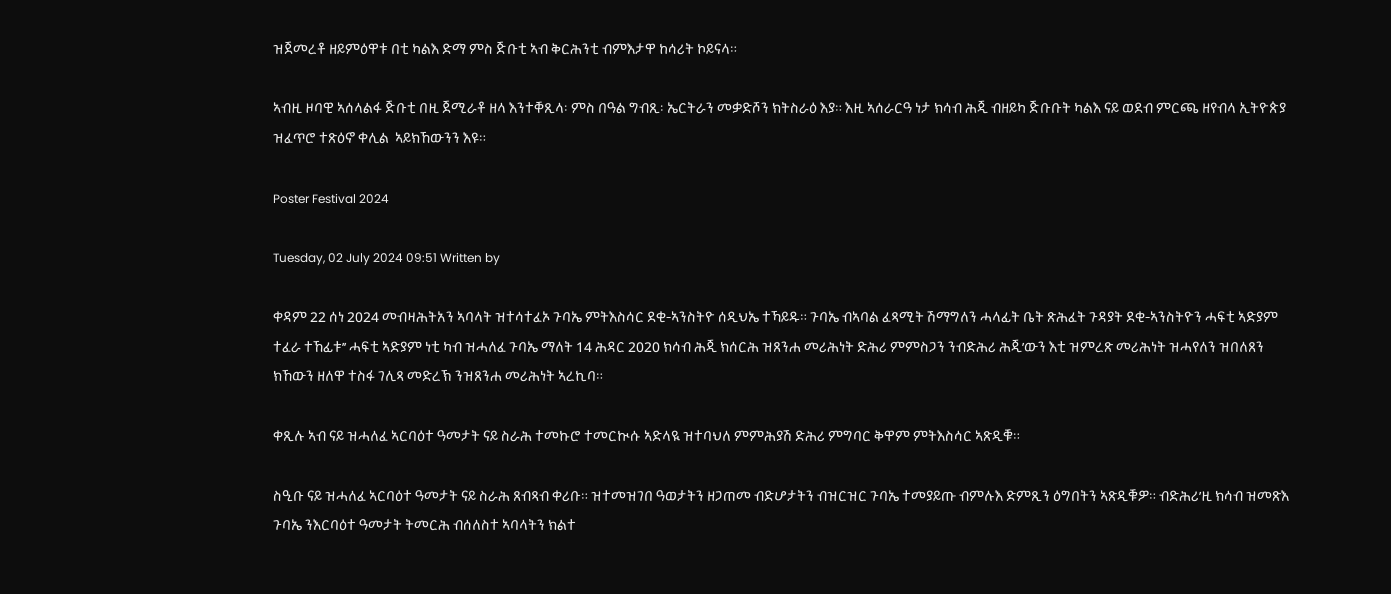ዝጀመረቶ ዘይምዕዋቱ በቲ ካልእ ድማ ምስ ጅቡቲ ኣብ ቅርሕንቲ ብምእታዋ ከሳሪት ኮይናላ።

ኣብዚ ዞባዊ ኣሰላልፋ ጅቡቲ በዚ ጀሚራቶ ዘላ እንተቐጺላ፡ ምስ በዓል ግብጺ፡ ኤርትራን መቃድሾን ክትስራዕ እያ። እዚ ኣሰራርዓ ነታ ክሳብ ሕጂ ብዘይካ ጅቡቡት ካልእ ናይ ወደብ ምርጫ ዘየብላ ኢትዮጵያ ዝፈጥሮ ተጽዕኖ ቀሊል  ኣይክኸውንን እዩ።

Poster Festival 2024

Tuesday, 02 July 2024 09:51 Written by

ቀዳም 22 ሰነ 2024 መብዛሕትአን ኣባላት ዝተሳተፈኦ ጉባኤ ምትእስሳር ደቂ-ኣንስትዮ ሰዲህኤ ተኻይዱ። ጉባኤ ብኣባል ፈጻሚት ሽማግለን ሓላፊት ቤት ጽሕፈት ጉዳያት ደቂ-ኣንስትዮን ሓፍቲ ኣድያም ተፈራ ተኸፊቱ’’ ሓፍቲ ኣድያም ነቲ ካብ ዝሓለፈ ጉባኤ ማለት 14 ሕዳር 2020 ክሳብ ሕጂ ክሰርሕ ዝጸንሐ መሪሕነት ድሕሪ ምምስጋን ንብድሕሪ ሕጂ’ውን እቲ ዝምረጽ መሪሕነት ዝሓየለን ዝበለጸን ክኸውን ዘለዋ ተስፋ ገሊጻ መድረኽ ንዝጸንሐ መሪሕነት ኣረኪባ።

ቀጺሉ ኣብ ናይ ዝሓለፈ ኣርባዕተ ዓመታት ናይ ስራሕ ተመኩሮ ተመርኲሱ ኣድላዪ ዝተባህለ ምምሕያሽ ድሕሪ ምግባር ቅዋም ምትእስሳር ኣጽዲቑ።

ስዒቡ ናይ ዝሓለፈ ኣርባዕተ ዓመታት ናይ ስራሕ ጸብጻብ ቀሪቡ። ዝተመዝገበ ዓወታትን ዘጋጠመ ብድሆታትን ብዝርዝር ጉባኤ ተመያይጡ ብምሉእ ድምጺን ዕግበትን ኣጽዲቑዎ። ብድሕሪ’ዚ ክሳብ ዝመጽእ ጉባኤ ንእርባዕተ ዓመታት ትመርሕ ብሰለስተ ኣባላትን ክልተ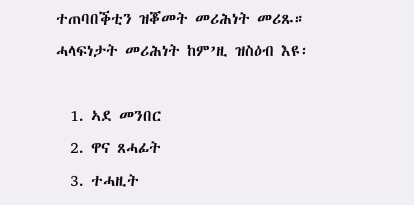ተጠባበቕቲን ዝቖመት መሪሕነት መሪጹ። ሓላፍነታት መሪሕነት ከም’ዚ ዝስዕብ እዩ፡

  1. ኣደ መንበር
  2. ዋና ጸሓፊት
  3. ተሓዚት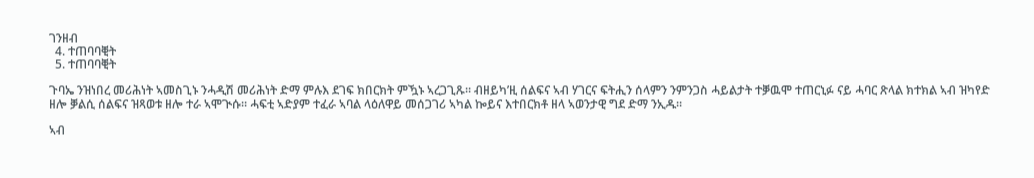ገንዘብ
  4. ተጠባባቒት
  5. ተጠባባቒት

ጉባኤ ንዝነበረ መሪሕነት ኣመስጊኑ ንሓዲሽ መሪሕነት ድማ ምሉእ ደገፍ ክበርክት ምዃኑ ኣረጋጊጹ። ብዘይካ’ዚ ሰልፍና ኣብ ሃገርና ፍትሒን ሰላምን ንምንጋስ ሓይልታት ተቓዉሞ ተጠርኒፉ ናይ ሓባር ጽላል ክተክል ኣብ ዝካየድ ዘሎ ቓልሲ ሰልፍና ዝጻወቱ ዘሎ ተራ ኣሞጒሱ። ሓፍቲ ኣድያም ተፈራ ኣባል ላዕለዋይ መሰጋገሪ ኣካል ኰይና እተበርክቶ ዘላ ኣወንታዊ ግደ ድማ ንኢዱ።

ኣብ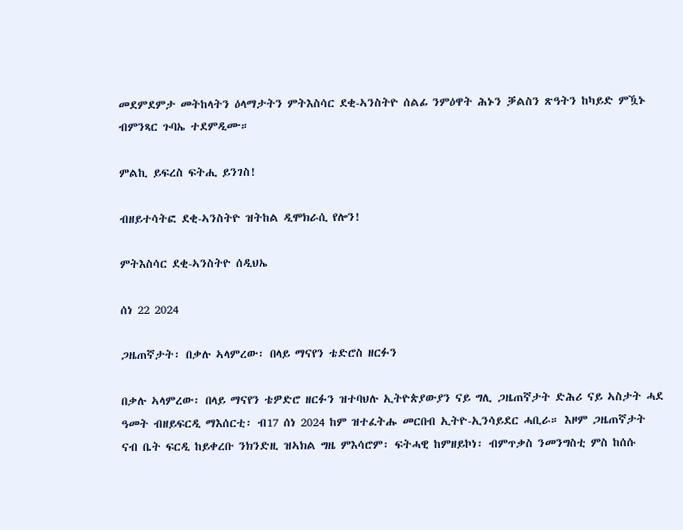መደምደምታ መትከላትን ዕላማታትን ምትእስሳር ደቂ-ኣንስትዮ ሰልፊ ንምዕዋት ሕኑን ቓልስን ጽዓትን ከካይድ ምዃኑ ብምንጻር ጉባኤ ተደምዲሙ።

ምልኪ ይፍረስ ፍትሒ ይንገስ!

ብዘይተሳትፎ ደቂ-ኣንስትዮ ዝትከል ዲሞክራሲ የሎን!

ምትእስሳር ደቂ-ኣንስትዮ ሰዲህኤ

ሰነ 22 2024

ጋዜጠኛታት፡ በቃሉ ኣላምረው፡ በላይ ማናየን ቴድሮስ ዘርፉን

በቃሉ ኣላምረው፡ በላይ ማናየን ቴዎድሮ ዘርፉን ዝተባህሉ ኢትዮጵያውያን ናይ ግሊ ጋዜጠኛታት ድሕሪ ናይ ኣስታት ሓደ ዓመት ብዘይፍርዲ ማእሰርቲ፡ ብ17 ሰነ 2024 ከም ዝተፈትሑ መርበብ ኢትዮ-ኢንሳይደር ሓቢራ። እዞም ጋዜጠኛታት ናብ ቤት ፍርዲ ከይቀረቡ ንክንድዚ ዝኣክል ግዜ ምእሳሮም፡ ፍትሓዊ ከምዘይኮነ፡ ብምጥቃስ ንመንግስቲ ምስ ከሰሱ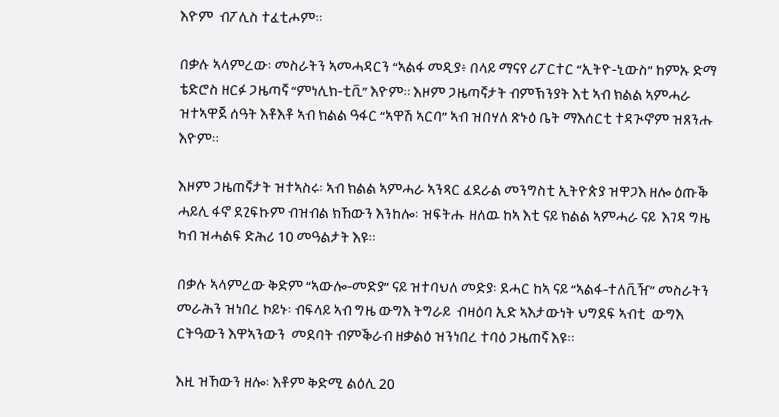እዮም  ብፖሊስ ተፈቲሖም።

በቃሉ ኣላምረው፡ መስራትን ኣመሓዳርን “ኣልፋ መዲያ፥ በላይ ማናየ ሪፖርተር “ኢትዮ-ኒውስ” ከምኡ ድማ ቴድሮስ ዘርፉ ጋዜጣኛ “ምነሊክ-ቲቪ” እዮም። እዞም ጋዜጣኛታት ብምኽንያት እቲ ኣብ ክልል ኣምሓራ ዝተኣዋጀ ሰዓት እቶእቶ ኣብ ክልል ዓፋር “ኣዋሽ ኣርባ” ኣብ ዝበሃለ ጽኑዕ ቤት ማእሰርቲ ተዳጒኖም ዝጸንሑ እዮም።

እዞም ጋዜጠኛታት ዝተኣስሩ፡ ኣብ ክልል ኣምሓራ ኣንጻር ፈደራል መንግስቲ ኢትዮጵያ ዝዋጋእ ዘሎ ዕጡቕ ሓይሊ ፋኖ ደጊፍኩም ብዝብል ክኸውን እንከሎ፡ ዝፍትሑ ዘለዉ ከኣ እቲ ናይ ክልል ኣምሓራ ናይ  እገዳ ግዜ ካብ ዝሓልፍ ድሕሪ 10 መዓልታት እዩ።

በቃሉ ኣላምረው ቅድም “ኣውሎ-መድያ” ናይ ዝተባህለ መድያ፡ ደሓር ከኣ ናይ “ኣልፋ-ተለቪዥ” መስራትን መራሕን ዝነበረ ኮይኑ፡ ብፍላይ ኣብ ግዜ ውግእ ትግራይ  ብዛዕባ ኢድ ኣእታውነት ህግደፍ ኣብቲ  ውግእ ርትዓውን እዋኣንውን  መደባት ብምቕራብ ዘቃልዕ ዝንነበረ ተባዕ ጋዜጠኛ እዩ።

እዚ ዝኸውን ዘሎ፡ እቶም ቅድሚ ልዕሊ 20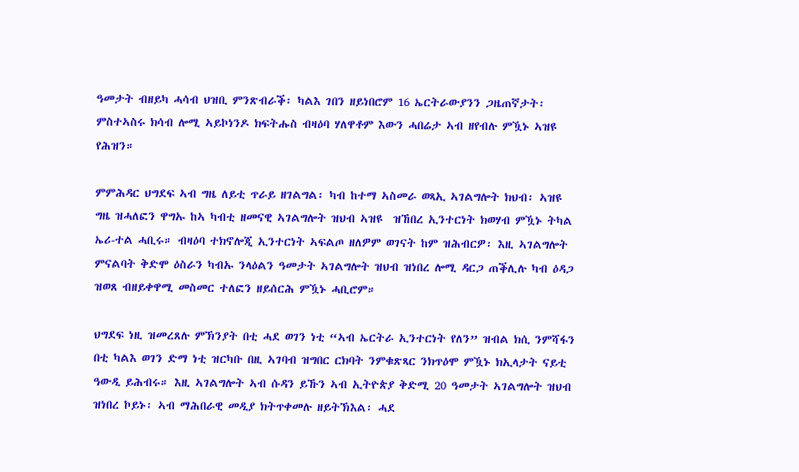ዓመታት ብዘይካ ሓሳብ ህዝቢ ምንጽብራቕ፡ ካልእ ገበን ዘይነበሮም 16 ኤርትራውያንን ጋዜጠኛታት፡ ምስተኣስሩ ክሳብ ሎሚ ኣይኮነንዶ ክፍትሑስ ብዛዕባ ሃለዋቶም እውን ሓበሬታ ኣብ ዘየብሉ ምዃኑ ኣዝዩ የሕዝን።

ምምሕዳር ህግደፍ ኣብ ግዜ ለይቲ ጥራይ ዘገልግል፡ ካብ ከተማ ኣስመራ ወጻኢ ኣገልግሎት ክህብ፡ ኣዝዩ ግዜ ዝሓለፎን ዋግኡ ከኣ ካብቲ ዘመናዊ ኣገልግሎት ዝህብ ኣዝዩ  ዝኸበረ ኢንተርነት ክወሃብ ምዃኑ ትካል ኤሪ-ተል ሓቢሩ። ብዛዕባ ተክኖሎጂ ኢንተርነት ኣፍልጦ ዘለዎም ወገናት ከም ዝሕብርዎ፡ እዚ ኣገልግሎት ምናልባት ቅድሞ ዕስራን ካብኡ ንላዕልን ዓመታት ኣገልግሎት ዝህብ ዝነበረ ሎሚ ዳርጋ ጠቕሊሉ ካብ ዕዳጋ ዝወጸ ብዘይቀዋሚ መስመር ተለፎን ዘይሰርሕ ምዃኑ ሓቢሮም።

ህግደፍ ነዚ ዝመረጸሉ ምኽንያት በቲ ሓደ ወገን ነቲ “ኣብ ኤርትራ ኢንተርነት የለን” ዝብል ክሲ ንምሻፋን በቲ ካልእ ወገን ድማ ነቲ ዝርካቡ በዚ ኣገባብ ዝግበር ርክባት ንምቁጽጻር ንክጥዕሞ ምዃኑ ክኢላታት ናይቲ ዓውዲ ይሕብሩ። እዚ ኣገልግሎት ኣብ ሱዳን ይኹን ኣብ ኢትዮጵያ ቅድሚ 20 ዓመታት ኣገልግሎት ዝህብ ዝነበረ ኮይኑ፡ ኣብ ማሕበራዊ መዲያ ክትጥቀመሉ ዘይትኽእል፡ ሓደ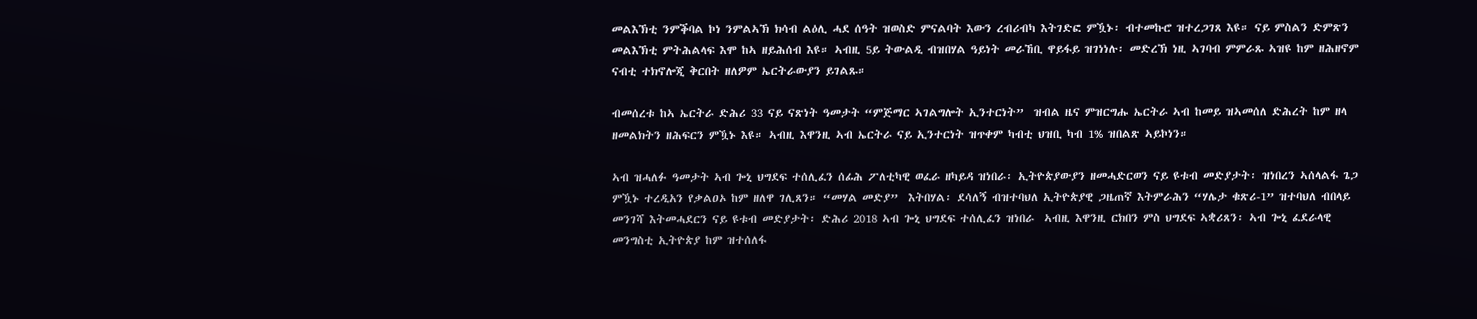መልእኽቲ ንምቕባል ኮነ ንምልኣኽ ክሳብ ልዕሊ ሓደ ሰዓት ዝወስድ ምናልባት እውን ረብሪብካ እትገድፎ ምዃኑ፡ ብተመኩሮ ዝተረጋገጸ እዩ። ናይ ምስልን ድምጽን መልእኽቲ ምትሕልላፍ እሞ ከኣ ዘይሕሰብ እዩ። ኣብዚ 5ይ ትውልዲ ብዝበሃል ዓይነት መራኸቢ ዋይፋይ ዝገነነሉ፡ መድረኽ ነዚ ኣገባብ ምምራጹ ኣዝዩ ከም ዘሕዘኖም ናብቲ ተክኖሎጂ ቅርበት ዘለዎም ኤርትራውያን ይገልጹ።

ብመሰረቱ ከኣ ኤርትራ ድሕሪ 33 ናይ ናጽነት ዓመታት “ምጅማር ኣገልግሎት ኢንተርነት”  ዝብል ዜና ምዝርግሑ ኤርትራ ኣብ ከመይ ዝኣመሰለ ድሕረት ከም ዘላ ዘመልክትን ዘሕፍርን ምዃኑ እዩ። ኣብዚ እዋንዚ ኣብ ኤርትራ ናይ ኢንተርነት ዝጥቀም ካብቲ ህዝቢ ካብ 1% ዝበልጽ ኣይኮነን።

ኣብ ዝሓለፉ ዓመታት ኣብ ጐኒ ህግደፍ ተሰሊፈን ሰፊሕ ፖለቲካዊ ወፈራ ዘካይዳ ዝነበራ፡ ኢትዮጵያውያን ዘመሓድርወን ናይ ዩቱብ መድያታት፡ ዝነበረን ኣሰላልፋ ጌጋ ምዃኑ ተረዲአን የቃልዐኦ ከም ዘለዋ ገሊጸን። “መሃል መድያ”  እትበሃል፡ ደሳለኝ ብዝተባህለ ኢትዮጵያዊ ጋዜጠኛ እትምራሕን “ሃሌታ ቁጽሪ-1” ዝተባህለ ብበላይ መንገሻ እትመሓደርን ናይ ዩቱብ መድያታት፡ ድሕሪ 2018 ኣብ ጐኒ ህግደፍ ተሰሊፈን ዝነበራ  ኣብዚ እዋንዚ ርክበን ምስ ህግደፍ ኣቋሪጸን፡ ኣብ ጐኒ ፈደራላዊ መንግስቲ ኢትዮጵያ ከም ዝተሰለፋ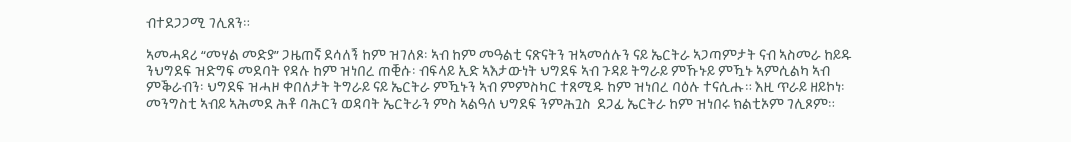ብተደጋጋሚ ገሊጸን።

ኣመሓዳሪ “መሃል መድያ” ጋዜጠኛ ደሳለኝ ከም ዝገለጾ፡ ኣብ ከም መዓልቲ ናጽናትን ዝኣመሰሉን ናይ ኤርትራ ኣጋጣምታት ናብ ኣስመራ ከይዱ ንህግደፍ ዝድግፍ መደባት የዳሉ ከም ዝነበረ ጠቒሱ፡ ብፍላይ ኢድ ኣእታውነት ህግደፍ ኣብ ጉዳይ ትግራይ ምኹኑይ ምዃኑ ኣምሲልካ ኣብ ምቕራብን፡ ህግደፍ ዝሓዞ ቀበለታት ትግራይ ናይ ኤርትራ ምዃኑን ኣብ ምምስካር ተጸሚዱ ከም ዝነበረ ባዕሉ ተናሲሑ። እዚ ጥራይ ዘይኮነ፡ መንግስቲ ኣብይ ኣሕመደ ሕቶ ባሕርን ወዳባት ኤርትራን ምስ ኣልዓለ ህግደፍ ንምሕጓስ  ደጋፊ ኤርትራ ከም ዝነበሩ ክልቲኦም ገሊጾም።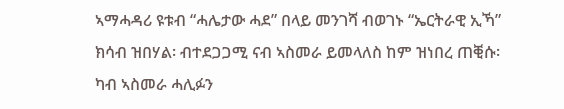ኣማሓዳሪ ዩቱብ “ሓሌታው ሓደ” በላይ መንገሻ ብወገኑ “ኤርትራዊ ኢኻ” ክሳብ ዝበሃል፡ ብተደጋጋሚ ናብ ኣስመራ ይመላለስ ከም ዝነበረ ጠቒሱ፡ ካብ ኣስመራ ሓሊፉን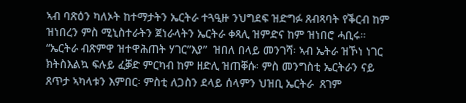ኣብ ባጽዕን ካለኦት ከተማታትን ኤርትራ ተጓዒዙ ንህግደፍ ዝድግፉ ጸብጻባት የቕርብ ከም ዝነበረን ምስ ሚኒስተራትን ጀነራላትን ኤርትራ ቀጻሊ ዝምድና ከም ዝነበሮ ሓቢሩ። “ኤርትራ ብጽምዋ ዝተዋሕጠት ሃገር”እያ”  ዝበለ በላይ መንገሻ፡ ኣብ ኤትራ ዝኾነ ነገር ክትስእልኳ ፍሉይ ፈቓድ ምርካብ ከም ዘድሊ ዝጠቐሱ፡ ምስ መንግስቲ ኤርትራን ናይ ጸጥታ ኣካላቱን እምበር፡ ምስቲ ለጋስን ደላይ ሰላምን ህዝቢ ኤርትራ  ጸገም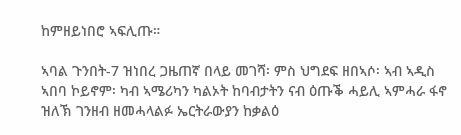ከምዘይነበሮ ኣፍሊጡ።

ኣባል ጉንበት-7 ዝነበረ ጋዜጠኛ በላይ መገሻ፡ ምስ ህግደፍ ዘበኣሶ፡ ኣብ ኣዲስ ኣበባ ኮይኖም፡ ካብ ኣሜሪካን ካልኦት ከባብታትን ናብ ዕጡቕ ሓይሊ ኣምሓራ ፋኖ ዝለኽ ገንዘብ ዘመሓላልፉ ኤርትራውያን ከቃልዕ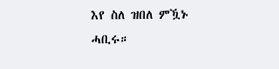እየ ስለ ዝበለ ምዃኑ ሓቢሩ።